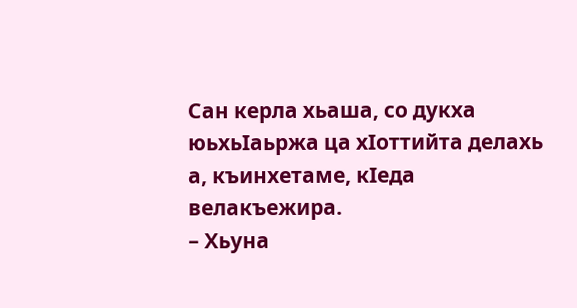Сан керла хьаша, со дукха юьхьӏаьржа ца хӏоттийта делахь а, къинхетаме, кӏеда велакъежира.
– Хьуна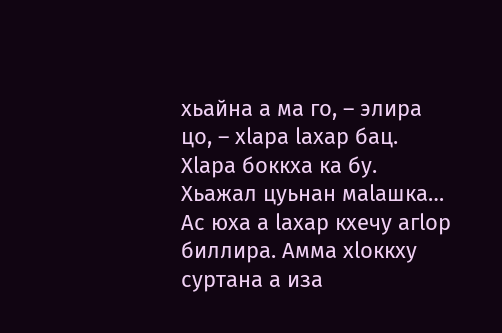хьайна а ма го, – элира цо, – хӏара ӏахар бац. Хӏара боккха ка бу. Хьажал цуьнан маӏашка…
Ас юха а ӏахар кхечу агӏор биллира. Амма хӏоккху суртана а иза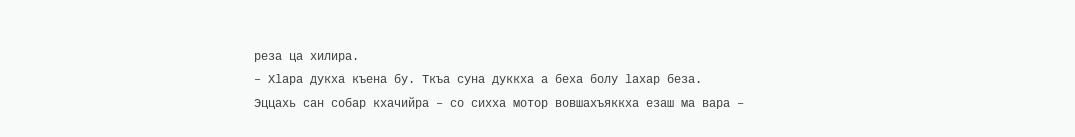реза ца хилира.
– Хӏара дукха къена бу. Ткъа суна дуккха а беха болу ӏахар беза.
Эццахь сан собар кхачийра – со сихха мотор вовшахъяккха езаш ма вара –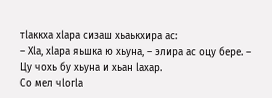тӏаккха хӏара сизаш хьаькхира ас:
– Хӏа, хӏара яьшка ю хьуна, – элира ас оцу бере. – Цу чохь бу хьуна и хьан ӏахар.
Со мел чӏогӏа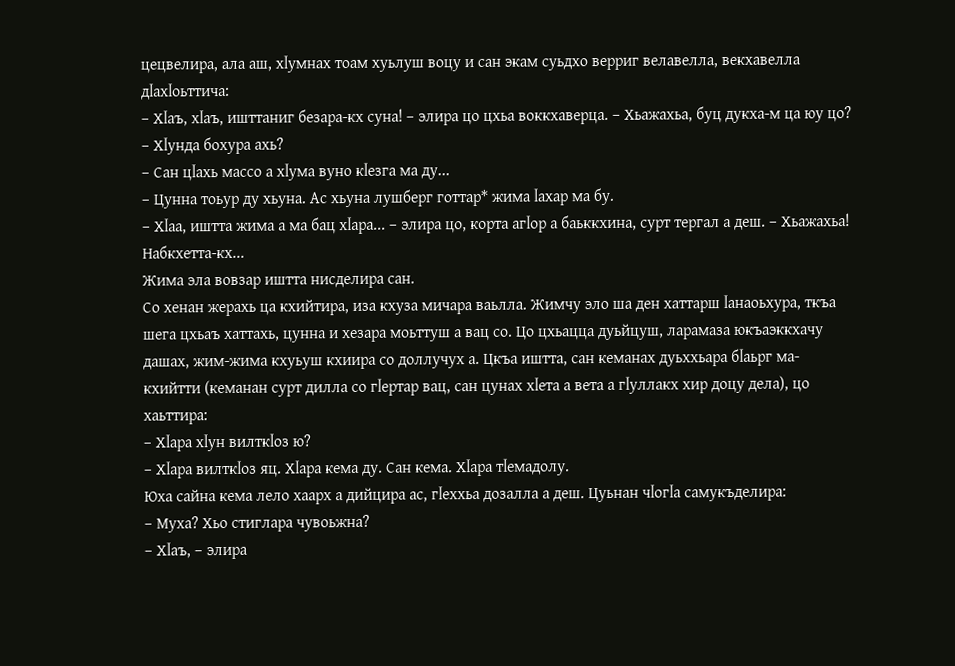цецвелира, ала аш, хӏумнах тоам хуьлуш воцу и сан экам суьдхо верриг велавелла, векхавелла дӏахӏоьттича:
– Хӏаъ, хӏаъ, ишттаниг безара-кх суна! – элира цо цхьа воккхаверца. – Хьажахьа, буц дукха-м ца юу цо?
– Хӏунда бохура ахь?
– Сан цӏахь массо а хӏума вуно кӏезга ма ду...
– Цунна тоьур ду хьуна. Ас хьуна лушберг готтар* жима ӏахар ма бу.
– Хӏаа, иштта жима а ма бац хӏара... – элира цо, корта агӏор а баьккхина, сурт тергал а деш. – Хьажахьа! Набкхетта-кх...
Жима эла вовзар иштта нисделира сан.
Со хенан жерахь ца кхийтира, иза кхуза мичара ваьлла. Жимчу эло ша ден хаттарш ӏанаоьхура, ткъа шега цхьаъ хаттахь, цунна и хезара моьттуш а вац со. Цо цхьацца дуьйцуш, ларамаза юкъаэккхачу дашах, жим-жима кхуьуш кхиира со доллучух а. Цкъа иштта, сан кеманах дуьххьара бӏаьрг ма-кхийтти (кеманан сурт дилла со гӏертар вац, сан цунах хӏета а вета а гӏуллакх хир доцу дела), цо хаьттира:
– Хӏара хӏун вилткӏоз ю?
– Хӏара вилткӏоз яц. Хӏара кема ду. Сан кема. Хӏара тӏемадолу.
Юха сайна кема лело хаарх а дийцира ас, гӏеххьа дозалла а деш. Цуьнан чӏогӏа самукъделира:
– Муха? Хьо стиглара чувоьжна?
– Хӏаъ, – элира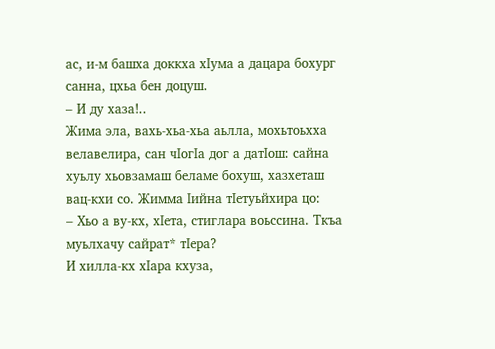ас, и-м башха доккха хӏума а дацара бохург санна, цхьа бен доцуш.
– И ду хаза!..
Жима эла, вахь-хьа-хьа аьлла, мохьтоьхха велавелира, сан чӏогӏа дог а датӏош: сайна хуьлу хьовзамаш беламе бохуш, хазхеташ вац-кхи со. Жимма ӏийна тӏетуьйхира цо:
– Хьо а ву-кх, хӏета, стиглара воьссина. Ткъа муьлхачу сайрат* тӏера?
И хилла-кх хӏара кхуза,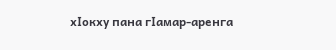хӏокху пана гӏамар-аренга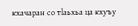кхачаран со тӏаьхьа ца кхуъу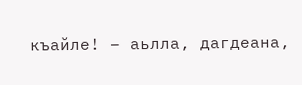къайле! – аьлла, дагдеана,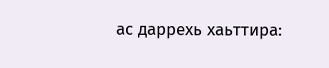ас даррехь хаьттира: